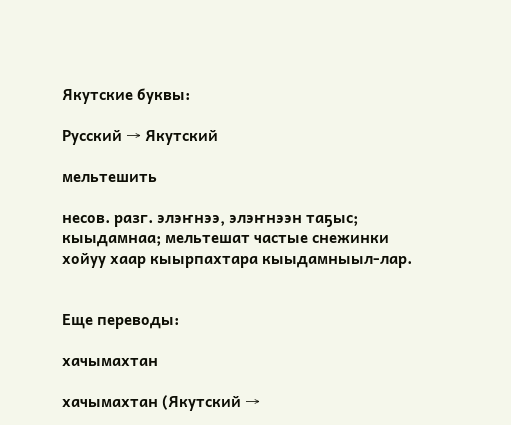Якутские буквы:

Русский → Якутский

мельтешить

несов. разг. элэҥнээ, элэҥнээн таҕыс; кыыдамнаа; мельтешат частые снежинки хойуу хаар кыырпахтара кыыдамныыл-лар.


Еще переводы:

хачымахтан

хачымахтан (Якутский →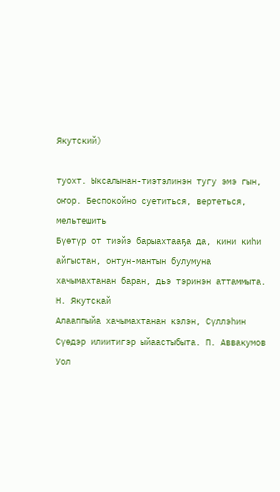Якутский)

туохт. Ыксалынан-тиэтэлинэн тугу эмэ гын, оҥор. Беспокойно суетиться, вертеться, мельтешить
Бүөтүр от тиэйэ барыахтааҕа да, кини киһи айгыстан, онтун-мантын булумуна хачымахтанан баран, дьэ тэринэн аттаммыта. Н. Якутскай
Алааппыйа хачымахтанан кэлэн, Сүллэһин Сүөдэр илиитигэр ыйаастыбыта. П. Аввакумов
Уол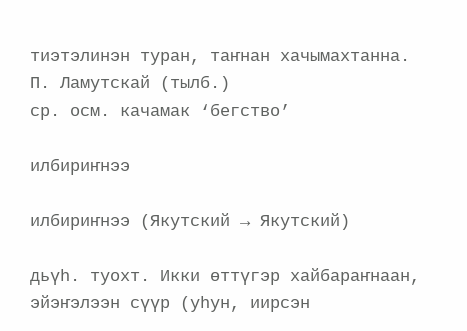тиэтэлинэн туран, таҥнан хачымахтанна. П. Ламутскай (тылб.)
ср. осм. качамак ‘бегство’

илбириҥнээ

илбириҥнээ (Якутский → Якутский)

дьүһ. туохт. Икки өттүгэр хайбараҥнаан, эйэҥэлээн сүүр (уһун, иирсэн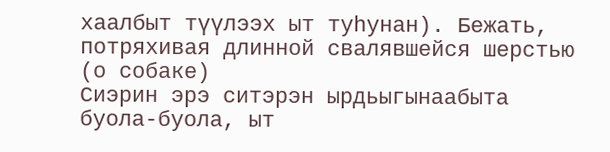хаалбыт түүлээх ыт туһунан). Бежать, потряхивая длинной свалявшейся шерстью (о собаке)
Сиэрин эрэ ситэрэн ырдьыгынаабыта буола-буола, ыт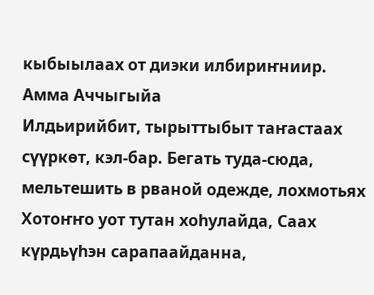кыбыылаах от диэки илбириҥниир. Амма Аччыгыйа
Илдьирийбит, тырыттыбыт таҥастаах сүүркөт, кэл-бар. Бегать туда-сюда, мельтешить в рваной одежде, лохмотьях
Хотоҥҥо уот тутан хоһулайда, Саах күрдьүһэн сарапаайданна,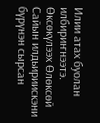Илии атах буолан илбириҥнээтэ. Өксөкүлээх Өлөксөй
Сайын илдьириискэни бүрүнэн сырсан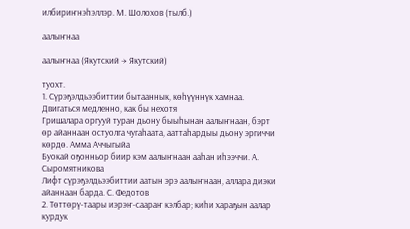илбириҥнэһэллэр. М. Шолохов (тылб.)

аалыҥнаа

аалыҥнаа (Якутский → Якутский)

туохт.
1. Сүрэҕэлдьээбиттии бытааннык, көһүүннүк хамнаа. Двигаться медленно, как бы нехотя
Гришалара оргууй туран дьону быыһынан аалыҥнаан, бэрт өр айаннаан остуолга чугаһаата, ааттаһардыы дьону эргиччи көрдө. Амма Аччыгыйа
Буокай оҕонньор биир кэм аалыҥнаан ааһан иһээччи. А. Сыромятникова
Лифт сүрэҕэлдьээбиттии аатын эрэ аалыҥнаан, аллара диэки айаннаан барда. С. Федотов
2. Төттөрү-таары иэрэҥ-саараҥ кэлбар; киһи хараҕын аалар курдук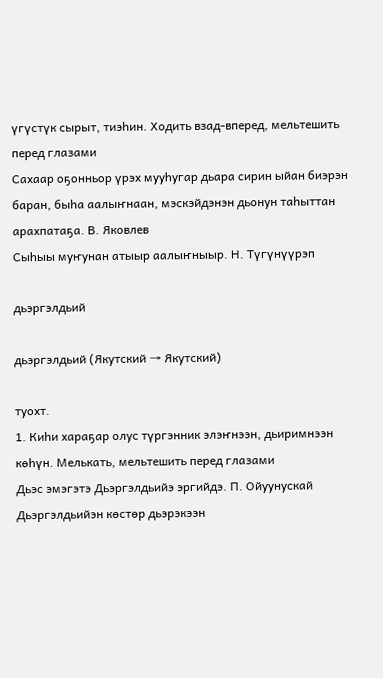үгүстүк сырыт, тиэһин. Ходить взад-вперед, мельтешить перед глазами
Сахаар оҕонньор үрэх мууһугар дьара сирин ыйан биэрэн баран, быһа аалыҥнаан, мэскэйдэнэн дьонун таһыттан арахпатаҕа. В. Яковлев
Сыһыы муҥунан атыыр аалыҥныыр. Н. Түгүнүүрэп

дьэргэлдьий

дьэргэлдьий (Якутский → Якутский)

туохт.
1. Киһи хараҕар олус түргэнник элэҥнээн, дьиримнээн көһүн. Мелькать, мельтешить перед глазами
Дьэс эмэгэтэ Дьэргэлдьийэ эргийдэ. П. Ойуунускай
Дьэргэлдьийэн көстөр дьэрэкээн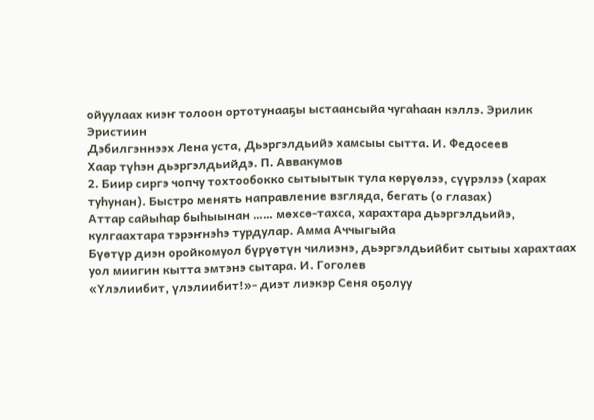ойуулаах киэҥ толоон ортотунааҕы ыстаансыйа чугаһаан кэллэ. Эрилик Эристиин
Дэбилгэннээх Лена уста, Дьэргэлдьийэ хамсыы сытта. И. Федосеев
Хаар түһэн дьэргэлдьийдэ. П. Аввакумов
2. Биир сиргэ чопчу тохтообокко сытыытык тула көрүөлээ, сүүрэлээ (харах туһунан). Быстро менять направление взгляда, бегать (о глазах)
Аттар сайыһар быһыынан …… мөхсө-тахса, харахтара дьэргэлдьийэ, кулгаахтара тэрэҥнэһэ турдулар. Амма Аччыгыйа
Бүөтүр диэн оройкомуол бүрүөтүн чилиэнэ, дьэргэлдьийбит сытыы харахтаах уол миигин кытта эмтэнэ сытара. И. Гоголев
«Үлэлиибит, үлэлиибит!»- диэт лиэкэр Сеня оҕолуу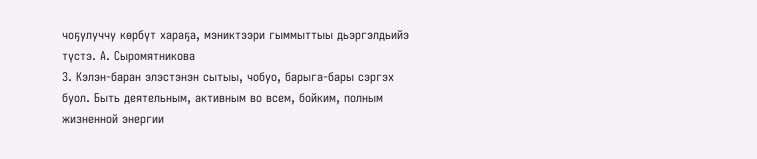чоҕулуччу көрбүт хараҕа, мэниктээри гыммыттыы дьэргэлдьийэ түстэ. А. Сыромятникова
3. Кэлэн-баран элэстэнэн сытыы, чобуо, барыга-бары сэргэх буол. Быть деятельным, активным во всем, бойким, полным жизненной энергии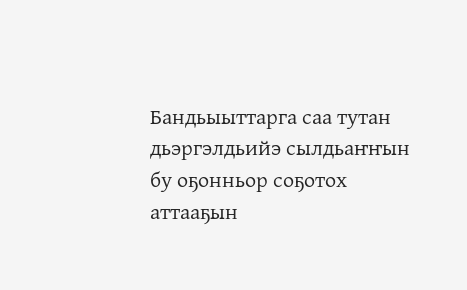Бандьыыттарга саа тутан дьэргэлдьийэ сылдьаҥҥын бу оҕонньор соҕотох аттааҕын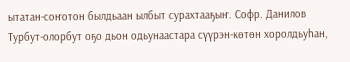ытатан-соҥотон былдьаан ылбыт сурахтааҕыҥ. Софр. Данилов
Турбут-олорбут оҕо дьон одьунаастара сүүрэн-көтөн хоролдьуһан,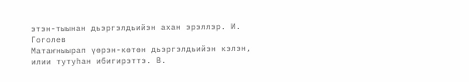этэн-тыынан дьэргэлдьийэн ахан эрэллэр. И. Гоголев
Матаҥныырап үөрэн-көтөн дьэргэлдьийэн кэлэн, илии тутуһан ибигирэттэ. В.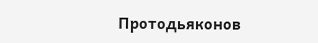Протодьяконов